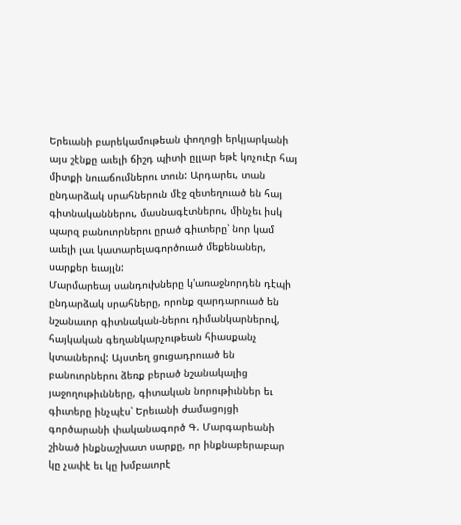Երեւանի բարեկամութեան փողոցի երկյարկանի այս շէնքը աւելի ճիշդ պիտի ըլլար եթէ կոչուէր հայ միտքի նուաճումներու տուն: Արդարեւ, տան ընդարձակ սրահներուն մէջ զետեղուած են հայ գիտնականներու, մասնագէտներու, մինչեւ իսկ պարզ բանուորներու ըրած գիւտերը՝ նոր կամ աւելի լաւ կատարելագործուած մեքենաներ, սարքեր եւայլն:
Մարմարեայ սանդուխները կ'առաջնորդեն դէպի ընդարձակ սրահները, որոնք զարդարուած են նշանաւոր գիտնական-ներու դիմանկարներով, հայկական գեղանկարչութեան հիասքանչ կտաւներով: Այստեղ ցուցադրուած են բանուորներու ձեռք բերած նշանակալից յաջողութիւնները, գիտական նորութիւններ եւ գիւտերը ինչպէս՝ Երեւանի ժամացոյցի գործարանի փականագործ Գ. Մարգարեանի շինած ինքնաշխատ սարքը, որ ինքնաբերաբար կը չափէ եւ կը խմբաւորէ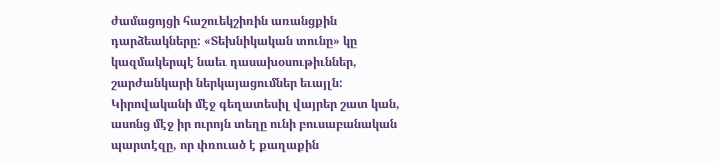ժամացոյցի հաշուեկշիռին առանցքին դարձեակները: «Տեխնիկական տունը» կը կազմակերպէ նաեւ դասախօսութիւններ, շարժանկարի ներկայացումներ եւայլն:
Կիրովականի մէջ գեղատեսիլ վայրեր շատ կան, ասոնց մէջ իր ուրոյն տեղը ունի բուսաբանական պարտէզը, որ փռուած է քաղաքին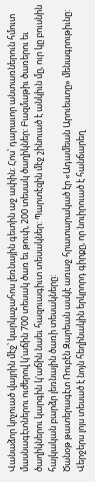Վանաձոր կոչուած վայրին մէջ՝ կարկաչահոս լեռնային գետին աջ ափին: Հոս՝ դարաւոր անտառներուն հմուտ մասնագէտներու ուժերով կ'աճին 700 տեսակ ծառ եւ թուփ, 200 տեսակ ծաղիկներ: Բազմաթիւ ծառերու եւ ծաղիկներու կարգին կ'աճին նաեւ հազուագիւտ տեսակներ: Պարտէզին մէջ շինուած է անկիւն մը, ուր կը բուսնին հայկական բարձր լեռնային ծառի տեսակները:
Ծանօթ թատերագէտ Ռուբէն Զարեան ասկէ առաջ հրատարակած էր «Ադամեան Արուեստը» մենագրութիւնը: Վերջերս լոյս տեսած է նոյն հեղինակին երկրորդ գիրքը, որ նուիրուած է հանճարեղ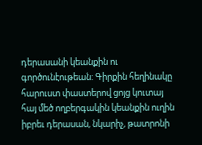դերասանի կեանքին ու գործունէութեան: Գիրքին հեղինակը հարուստ փաստերով ցոյց կուտայ հայ մեծ ողբերգակին կեանքին ուղին իբրեւ դերասան, նկարիչ, թատրոնի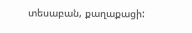տեսաբան, քաղաքացի: